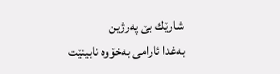شارێك بێ‌ پەرژین
بەغدا ئارامی‌ بەخۆوە نابینێت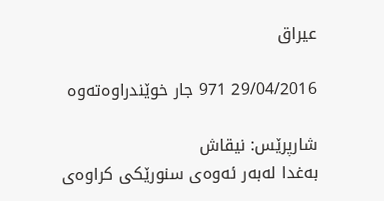عیراق

29/04/2016 971 جار خوێندراوه‌ته‌وه

شارپرێس: نیقاش
بەغدا لەبەر ئەوەی‌ سنورێكی‌ كراوەی‌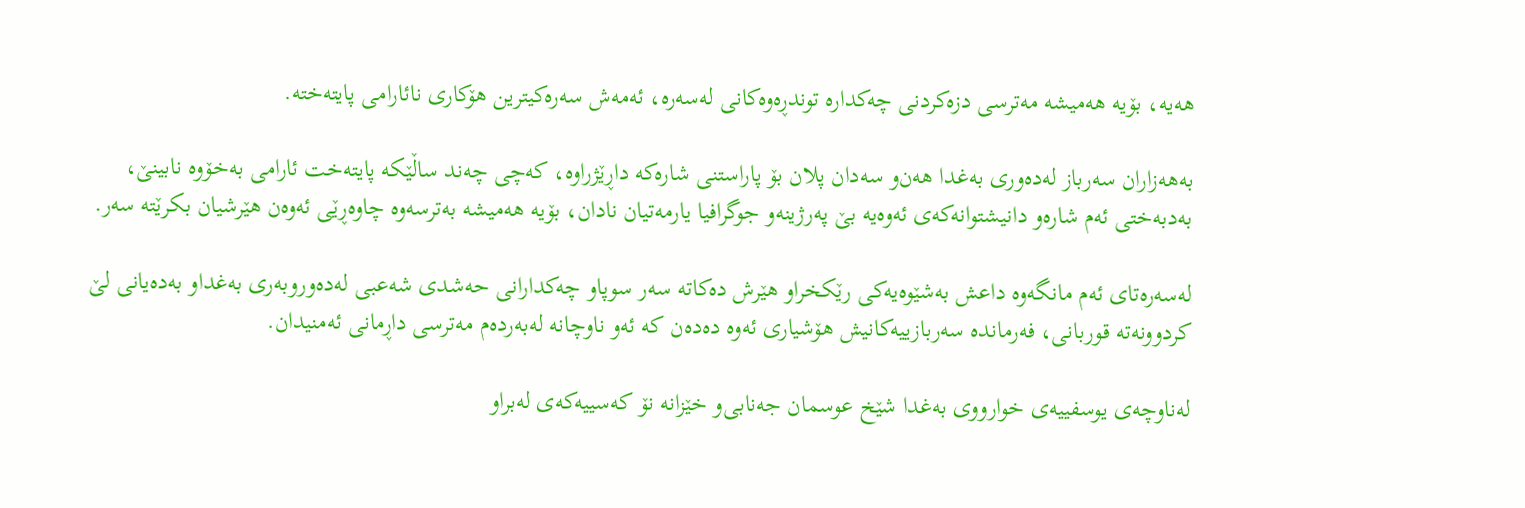هەیە، بۆیە هەمیشە مەترسی‌ دزەكردنی‌ چەكدارە توندڕەوەكانی‌ لەسەرە، ئەمەش سەرەكیترین هۆكاری‌ نائارامی‌ پایتەختە.

بەهەزاران سەرباز لەدەوری‌ بەغدا هەن‌و سەدان پلان بۆ پاراستنی‌ شارەكە داڕێژراوە، كەچی‌ چەند ساڵێكە پایتەخت ئارامی‌ بەخۆوە نابینێ‌، بەدبەختی‌ ئەم شارەو دانیشتوانەكەی‌ ئەوەیە بێ پەرژینەو جوگرافیا یارمەتیان نادان، بۆیە هەمیشە بەترسەوە چاوەڕێی‌ ئەوەن هێرشیان بكرێتە سەر.

لەسەرەتای‌ ئەم مانگەوە داعش بەشێوەیەكی‌ رێكخراو هێرش دەكاتە سەر سوپاو چەكدارانی‌ حەشدی‌ شەعبی‌ لەدەوروبەری‌ بەغدا‌و بەدەیانی‌ لێ‌ كردوونەتە قوربانی‌، فەرماندە سەربازییەكانیش هۆشیاری‌ ئەوە دەدەن كە ئەو ناوچانە لەبەردەم مەترسی‌ داڕمانی‌ ئەمنیدان.

لەناوچەی‌ یوسفییەی‌ خوارووی‌ بەغدا شێخ عوسمان جەنابی‌‌و خێزانە نۆ كەسییەكەی‌ لەبراو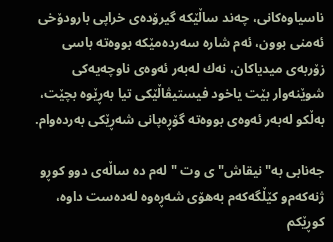ناسیاوەكانی‌، چەند ساڵێكە گیرۆدەی‌ خراپی‌ بارودۆخی‌ ئەمنی‌ بوون، ئەم شارە سەردەمێكە بووەتە باسی‌ زۆربەی‌ میدیاكان، نەك لەبەر ئەوەی‌ ناوچەیەكی‌ شوێنەوار بێت یاخود فیستیڤاڵێكی‌ تیا بەڕێوە بچێت، بەڵكو لەبەر ئەوەی‌ بووەتە گۆڕەپانی‌ شەڕێكی‌ بەردەوام.

جەنابی‌ بە"نیقاش"ی‌ وت "لەم دە ساڵەی‌ دوو كوڕو ژنەكەم‌و كێڵگەكەم بەهۆی‌ شەڕەوە لەدەست داوە، كوڕێكم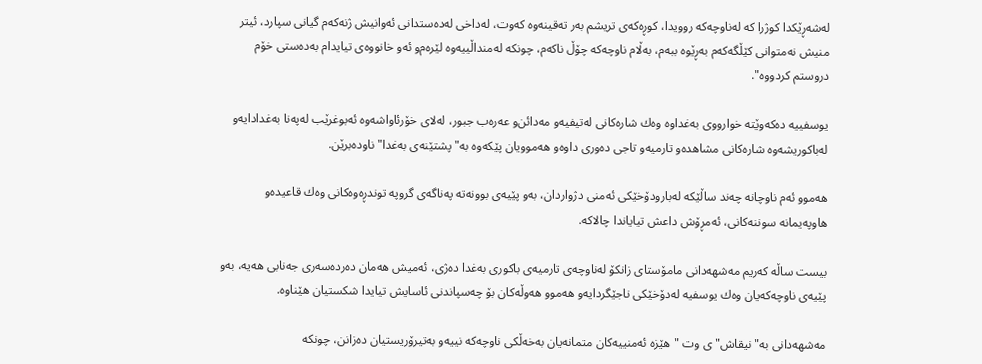لەشەڕێكدا كوژرا كە لەناوچەكە روویدا، كوڕەكەی‌ تریشم بەر تەقینەوە كەوت، لەداخی‌ لەدەستدانی‌ ئەوانیش ژنەكەم گیانی‌ سپارد، ئیتر منیش نەمتوانی‌ كێڵگەكەم بەڕێوە ببەم، بەڵام ناوچەكە چۆڵ ناكەم، چونكە لەمنداڵییەوە لێرەم‌و ئەو خانووەی‌ تیایدام بەدەستی‌ خۆم دروستم كردووە".

یوسفییە دەكەوێتە خوارووی‌ بەغداوە وەك شارەكانی‌ لەتیفیەو مەدائن‌و عەرەب جبور، لەلای‌ خۆرئاواشەوە ئەبوغرێب لەپەنا بەغدادایەو لەباكوریشەوە شارەكانی‌ مشاهدەو تارمیەو تاجی‌ دەوری‌ داوەو هەموویان پێكەوە بە"پشتێنەی‌ بەغدا" ناودەبرێن.

هەموو ئەم ناوچانە چەند ساڵێكە لەبارودۆخێكی‌ ئەمنی‌ دژواردان، بەو پێیەی‌ بوونەتە پەناگەی‌ گروپە توندڕەوەكانی‌ وەك قاعیدەو هاوپەیمانە سوننەكانی‌، ئەمڕۆش داعش تیایاندا چالاكە.

بیست ساڵە كەریم مەشهەدانی‌ مامۆستای‌ زانكۆ لەناوچەی‌ تارمیەی‌ باكوری‌ بەغدا دەژی‌، ئەمیش هەمان دەردەسەری‌ جەنابی‌ هەیە، بەو پێیەی‌ ناوچەكەیان وەك یوسفیە لەدۆخێكی‌ ناجێگردایەو هەموو هەوڵەكان بۆ چەسپاندنی‌ ئاسایش تیایدا شكستیان هێناوە.

مەشهەدانی‌ بە"نیقاش"ی‌ وت "هێزە ئەمنییەكان متمانەیان بەخەڵكی‌ ناوچەكە نییەو بەتیرۆریستیان دەزانن، چونكە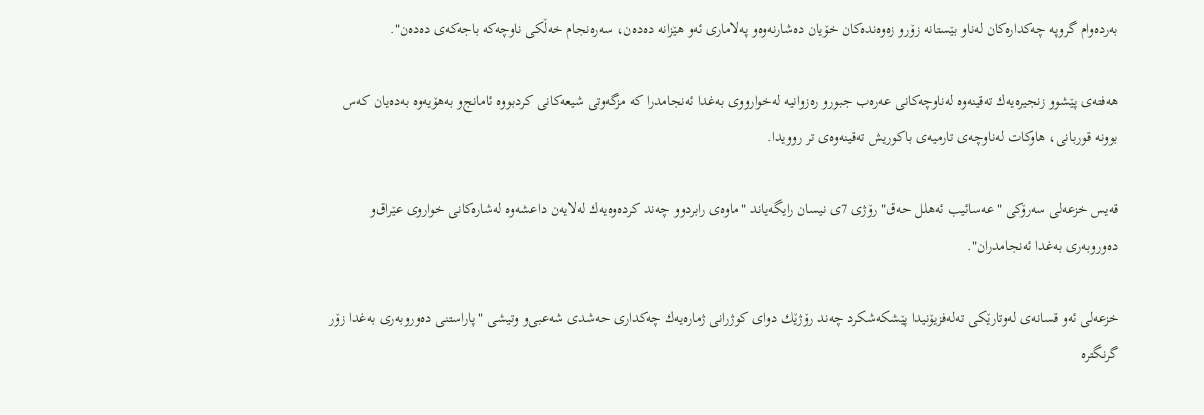بەردەوام گروپە چەكدارەكان لەناو بێستانە زۆرو زەوەندەكان خۆیان دەشارنەوەو پەلاماری‌ ئەو هێزانە دەدەن، سەرەنجام خەڵكی‌ ناوچەكە باجەكەی‌ دەدەن".

هەفتەی‌ پێشوو زنجیرەیەك تەقینەوە لەناوچەكانی‌ عەرەب جبورو رەزوانیە لەخوارووی‌ بەغدا ئەنجامدرا كە مزگەوتی‌ شیعەكانی‌ كردبووە ئامانج‌و بەهۆیەوە بەدەیان كەس بوونە قوربانی‌، هاوكات لەناوچەی‌ تارمیەی‌ باكوریش تەقینەوەی‌ تر روویدا.

قەیس خزعەلی‌ سەرۆكی‌ "عەسائیب ئەهلل حەق" رۆژی‌ 7ی‌ نیسان رایگەیاند "ماوەی‌ رابردوو چەند كردەوەیەك لەلایەن داعشەوە لەشارەكانی‌ خواروی‌ عێراق‌و دەوروبەری‌ بەغدا ئەنجامدران".

خزعەلی‌ ئەو قسانەی‌ لەوتارێكی‌ تەلەفزیۆنیدا پێشكەشكرد چەند رۆژێك دوای‌ كوژرانی‌ ژمارەیەك چەكداری‌ حەشدی‌ شەعبی‌‌و وتیشی‌ "پاراستنی‌ دەوروبەری‌ بەغدا زۆر گرنگترە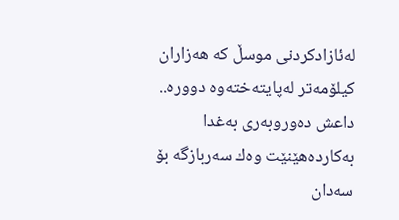لەئازادكردنی‌ موسڵ كە هەزاران كیلۆمەتر لەپایتەختەوە دوورە.. داعش دەوروبەری‌ بەغدا بەكاردەهێنێت وەك سەربازگە بۆ سەدان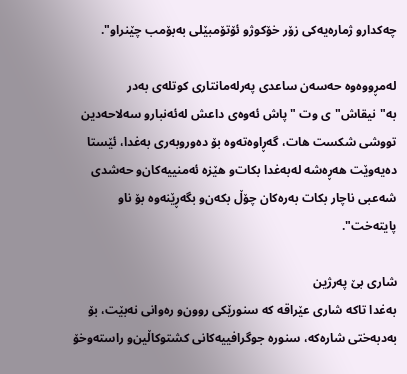چەكدارو ژمارەیەكی‌ زۆر خۆكوژو ئۆتۆمبێلی‌ بەبۆمب چێنراو".

لەمڕووەوە حەسەن ساعدی‌ پەرلەمانتاری‌ كوتلەی‌ بەدر بە"نیقاش"ی‌ وت "پاش ئەوەی‌ داعش لەئەنبارو سەلاحەدین تووشی‌ شكست هات، گەڕاوەتەوە بۆ دەوروبەری‌ بەغدا، ئێستا دەیەوێت هەڕەشە لەبەغدا بكات‌و هێزە ئەمنییەكان‌و حەشدی‌ شەعبی‌ ناچار بكات بەرەكان چۆڵ بكەن‌و بگەڕێنەوە بۆ ناو پایتەخت".

شاری‌ بێ‌ پەرژین
بەغدا تاكە شاری‌ عێراقە كە سنورێكی‌ روون‌و رەوانی‌ نەبێت، بۆ بەدبەختی‌ شارەكە، سنورە جوگرافییەكانی‌ كشتوكاڵین‌و راستەوخۆ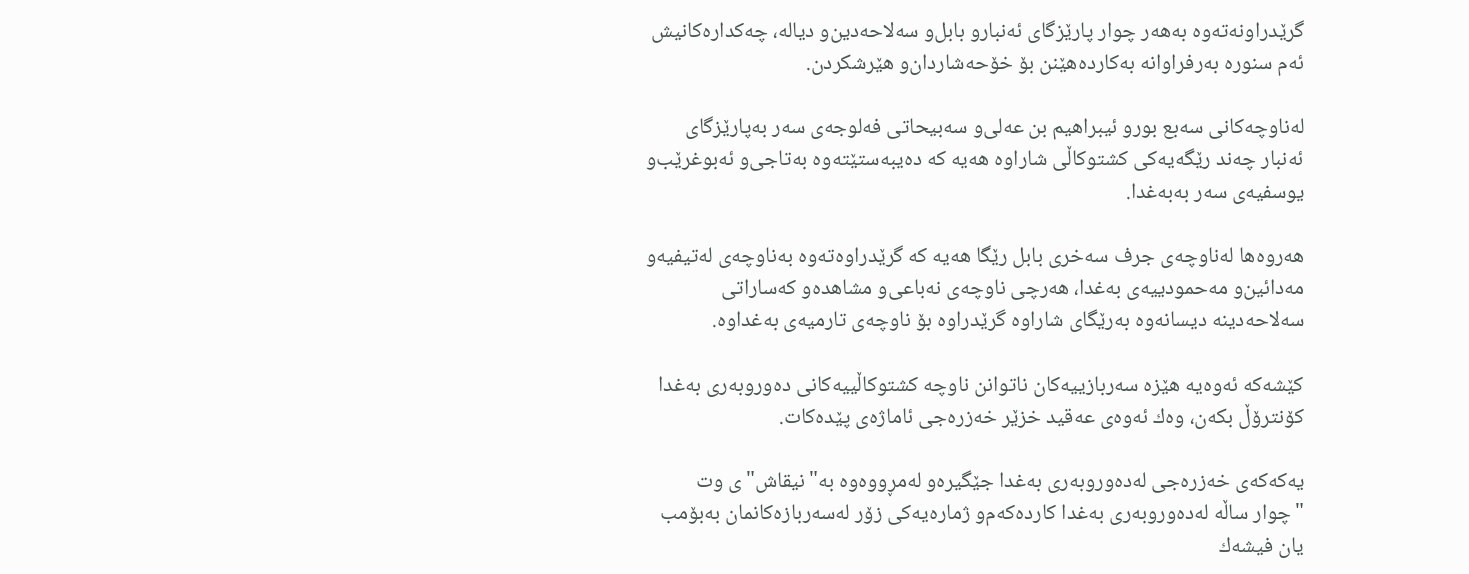گرێدراونەتەوە بەهەر چوار پارێزگای‌ ئەنبارو بابل‌و سەلاحەدین‌و دیالە، چەكدارەكانیش ئەم سنورە بەرفراوانە بەكاردەهێنن بۆ خۆحەشاردان‌و هێرشكردن.

لەناوچەكانی‌ سەبع بورو ئیبراهیم بن عەلی‌‌و سەبیحاتی‌ فەلوجەی‌ سەر بەپارێزگای‌ ئەنبار چەند رێگەیەكی‌ كشتوكاڵی‌ شاراوە هەیە كە دەیبەستێتەوە بەتاجی‌‌و ئەبوغرێب‌و یوسفیەی‌ سەر بەبەغدا.

هەروەها لەناوچەی‌ جرف سەخری‌ بابل رێگا هەیە كە گرێدراوەتەوە بەناوچەی‌ لەتیفیە‌و مەدائین‌و مەحمودییەی‌ بەغدا، هەرچی‌ ناوچەی‌ نەباعی‌‌و مشاهدەو كەساراتی‌ سەلاحەدینە دیسانەوە بەرێگای‌ شاراوە گرێدراوە بۆ ناوچەی‌ تارمیەی‌ بەغداوە.

كێشەكە ئەوەیە هێزە سەربازییەكان ناتوانن ناوچە كشتوكاڵییەكانی‌ دەوروبەری‌ بەغدا كۆنترۆڵ بكەن، وەك ئەوەی‌ عەقید خزێر خەزرەجی‌ ئاماژەی‌ پێدەكات.

یەكەكەی‌ خەزرەجی‌ لەدەوروبەری‌ بەغدا جێگیرەو لەمڕووەوە بە"نیقاش"ی‌ وت "چوار ساڵە لەدەوروبەری‌ بەغدا كاردەكەم‌و ژمارەیەكی‌ زۆر لەسەربازەكانمان بەبۆمب یان فیشەك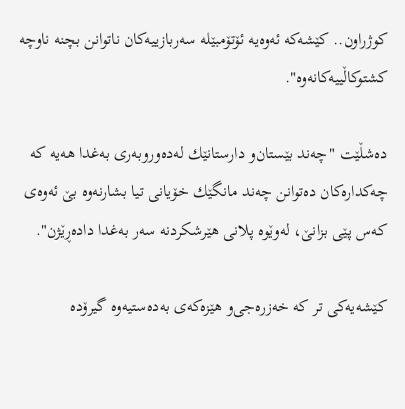كوژراون.. كێشەكە ئەوەیە ئۆتۆمبێلە سەربازییەكان ناتوانن بچنە ناوچە كشتوكاڵییەكانەوە".

دەشڵێت "چەند بێستان‌و دارستانێك لەدەوروبەری‌ بەغدا هەیە كە چەكدارەكان دەتوانن چەند مانگێك خۆیانی‌ تیا بشارنەوە بێ‌ ئەوەی‌ كەس پێی‌ بزانێ‌، لەوێوە پلانی‌ هێرشكردنە سەر بەغدا دادەڕێژن".

كێشەیەكی‌ تر كە خەزرەجی‌‌و هێزەكەی‌ بەدەستیەوە گیرۆدە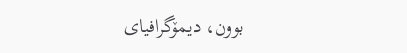بوون، دیمۆگرافیای‌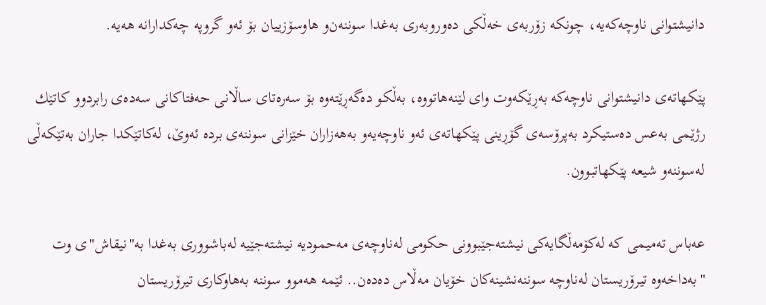دانیشتوانی‌ ناوچەكەیە، چونكە زۆربەی‌ خەڵكی‌ دەوروبەری‌ بەغدا سوننەن‌و هاوسۆزییان بۆ ئەو گروپە چەكدارانە هەیە.

پێكهاتەی‌ دانیشتوانی‌ ناوچەكە بەڕێكەوت وای‌ لێنەهاتووە، بەڵكو دەگەڕێتەوە بۆ سەرەتای‌ ساڵانی‌ حەفتاكانی‌ سەدەی‌ رابردوو كاتێك رژێمی‌ بەعس دەستیكرد بەپرۆسەی‌ گۆڕینی‌ پێكهاتەی‌ ئەو ناوچەیە‌و بەهەزاران خێزانی‌ سوننەی‌ بردە ئەوێ‌، لەكاتێكدا جاران بەتێكەڵی‌ لەسوننەو شیعە پێكهاتبوون.

عەباس تەمیمی‌ كە لەكۆمەڵگایەكی‌ نیشتەجێبوونی‌ حكومی‌ لەناوچەی‌ مەحمودیە نیشتەجێیە لەباشووری‌ بەغدا بە"نیقاش"ی‌ وت "بەداخەوە تیرۆریستان لەناوچە سوننەنشینەكان خۆیان مەڵاس دەدەن.. ئێمە هەموو سوننە بەهاوكاری‌ تیرۆریستان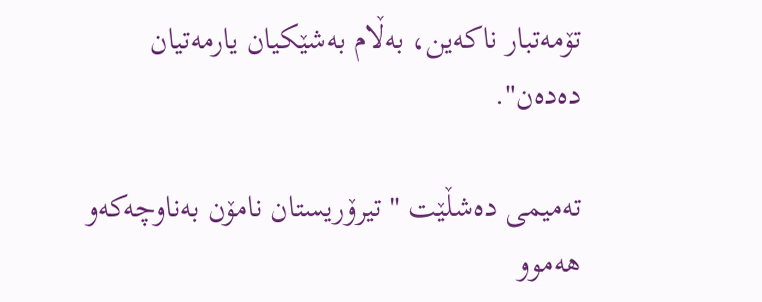تۆمەتبار ناكەین، بەڵام بەشێكیان یارمەتیان دەدەن".

تەمیمی‌ دەشڵێت "تیرۆریستان نامۆن بەناوچەكەو هەموو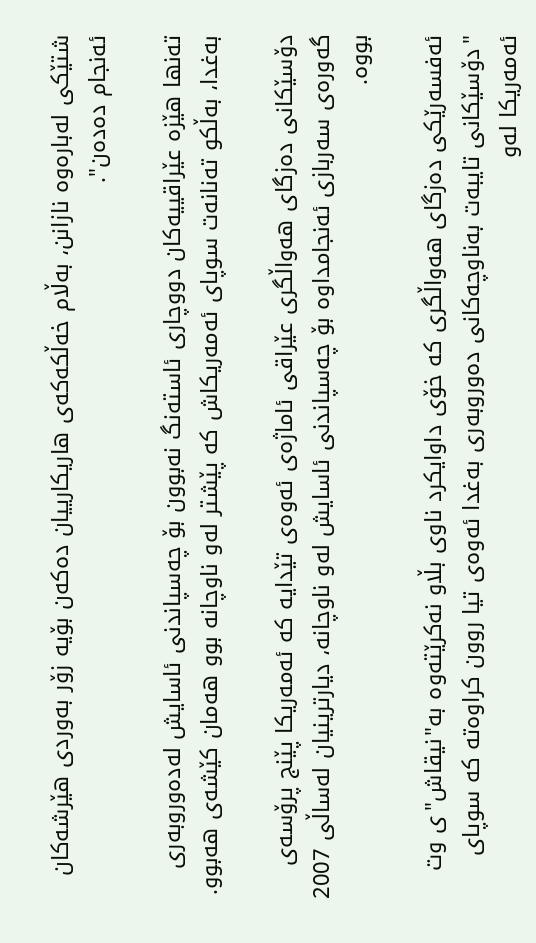شتێكی‌ لەبارەوە نازانن، بەڵام خەڵكەكەی‌ هاریكارییان دەكەن بۆیە زۆر بەوردی‌ هێرشەكان ئەنجام دەدەن".

تەنها هێزە عێراقییەكان دووچاری‌ ئاستەنگ نەبوون بۆ چەسپاندنی‌ ئاسایش لەدەوروبەری‌ بەغدا، بەڵكو تەنانەت سوپای‌ ئەمەریكاش كە پێشتر لەو ناوچانە بوو هەمان كێشەی‌ هەبوو.

دۆسێكانی‌ دەزگای‌ هەواڵگری‌ عێراقی‌ ئاماژەی‌ ئەوەی‌ تێدایە كە ئەمەریكا پێنج پرۆسەی‌ گەورەی‌ سەربازی‌ ئەنجامداوە بۆ چەسپاندنی‌ ئاسایش لەو ناوچانە، دیارترینیان لەساڵی‌ 2007 بووە.

ئەفسەرێكی‌ دەزگای‌ هەواڵگری‌ كە خۆی‌ داوایكرد ناوی‌ بڵاو نەكرێتەوە بە"نیقاش"ی‌ وت "دۆسێكانی‌ تایبەت بەناوچەكانی‌ دەوروبەری‌ بەغدا ئەوەی‌ تیا روون كراوەتە كە سوپای‌ ئەمەریكا لەو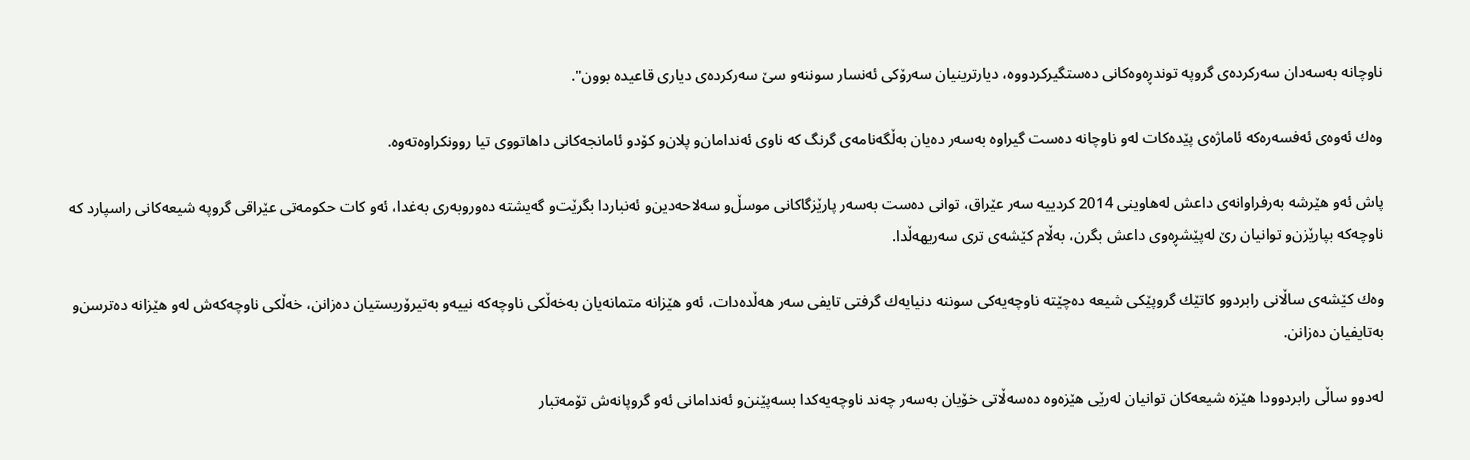ناوچانە بەسەدان سەركردەی‌ گروپە توندڕەوەكانی‌ دەستگیركردووە، دیارترینیان سەرۆكی‌ ئەنسار سوننەو سێ‌ سەركردەی‌ دیاری‌ قاعیدە بوون".

وەك ئەوەی‌ ئەفسەرەكە ئاماژەی‌ پێدەكات لەو ناوچانە دەست گیراوە بەسەر دەیان بەڵگەنامەی‌ گرنگ كە ناوی‌ ئەندامان‌و پلان‌و كۆدو ئامانجەكانی‌ داهاتووی‌ تیا روونكراوەتەوە.

پاش ئەو هێرشە بەرفراوانەی‌ داعش لەهاوینی‌ 2014 كردییە سەر عێراق، توانی‌ دەست بەسەر پارێزگاكانی‌ موسڵ‌و سەلاحەدین‌و ئەنباردا بگرێت‌و گەیشتە دەوروبەری‌ بەغدا، ئەو كات حكومەتی‌ عێراقی‌ گروپە شیعەكانی‌ راسپارد كە ناوچەكە بپارێزن‌و توانیان رێ‌ لەپێشڕەوی‌ داعش بگرن، بەڵام كێشەی‌ تری‌ سەریهەڵدا.

وەك كێشەی‌ ساڵانی‌ رابردوو كاتێك گروپێكی‌ شیعە دەچێتە ناوچەیەكی‌ سوننە دنیایەك گرفتی تایفی‌ سەر هەڵدەدات، ئەو هێزانە متمانەیان بەخەڵكی‌ ناوچەكە نییەو بەتیرۆریستیان دەزانن، خەڵكی‌ ناوچەكەش لەو هێزانە دەترسن‌و بەتایفیان دەزانن.

لەدوو ساڵی‌ رابردوودا هێزە شیعەكان توانیان لەرێی‌ هێزەوە دەسەڵاتی‌ خۆیان بەسەر چەند ناوچەیەكدا بسەپێنن‌و ئەندامانی‌ ئەو گروپانەش تۆمەتبار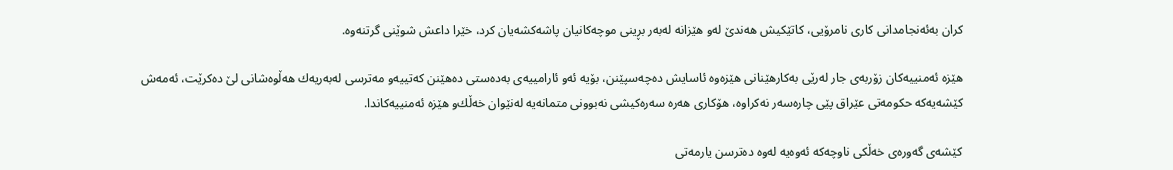كران بەئەنجامدانی‌ كاری‌ نامرۆیی‌، كاتێكیش هەندێ‌ لەو هێزانە لەبەر بڕینی‌ موچەكانیان پاشەكشەیان كرد، خێرا داعش شوێنی‌ گرتنەوە.

هێزە ئەمنییەكان زۆربەی‌ جار لەرێی‌ بەكارهێنانی‌ هێزەوە ئاسایش دەچەسپێنن، بۆیە ئەو ئارامییەی‌ بەدەستی‌ دەهێنن كەتییەو مەترسی‌ لەبەریەك هەڵوەشانی‌ لێ‌ دەكرێت، ئەمەش كێشەیەكە حكومەتی‌ عێراق پێی‌ چارەسەر نەكراوە، هۆكاری‌ هەرە سەرەكیشی‌ نەبوونی‌ متمانەیە لەنێوان خەڵك‌و هێزە ئەمنییەكاندا.

كێشەی‌ گەورەی‌ خەڵكی‌ ناوچەكە ئەوەیە لەوە دەترسن یارمەتی‌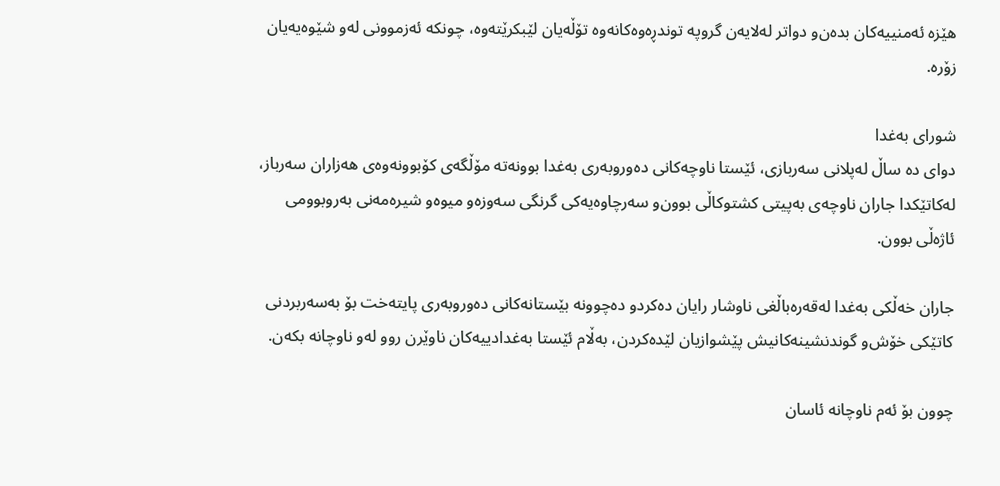هێزە ئەمنییەكان بدەن‌و دواتر لەلایەن گروپە توندڕەوەكانەوە تۆڵەیان لێبكرێتەوە، چونكە ئەزموونی‌ لەو شێوەیەیان زۆرە.

شورای‌ بەغدا
دوای‌ دە ساڵ لەپلانی‌ سەربازی‌، ئێستا ناوچەكانی‌ دەوروبەری‌ بەغدا بوونەتە مۆڵگەی‌ كۆبوونەوەی‌ هەزاران سەرباز، لەكاتێكدا جاران ناوچەی‌ بەپیتی‌ كشتوكاڵی‌ بوون‌و سەرچاوەیەكی‌ گرنگی‌ سەوزەو میوەو شیرەمەنی‌ بەروبوومی‌ ئاژەڵی‌ بوون.

جاران خەڵكی‌ بەغدا لەقەرەباڵغی‌ ناوشار رایان دەكردو دەچوونە بێستانەكانی‌ دەوروبەری‌ پایتەخت بۆ بەسەربردنی‌ كاتێكی‌ خۆش‌و گوندنشینەكانیش پێشوازیان لێدەكردن، بەڵام ئێستا بەغدادییەكان ناوێرن روو لەو ناوچانە بكەن.

چوون بۆ ئەم ناوچانە ئاسان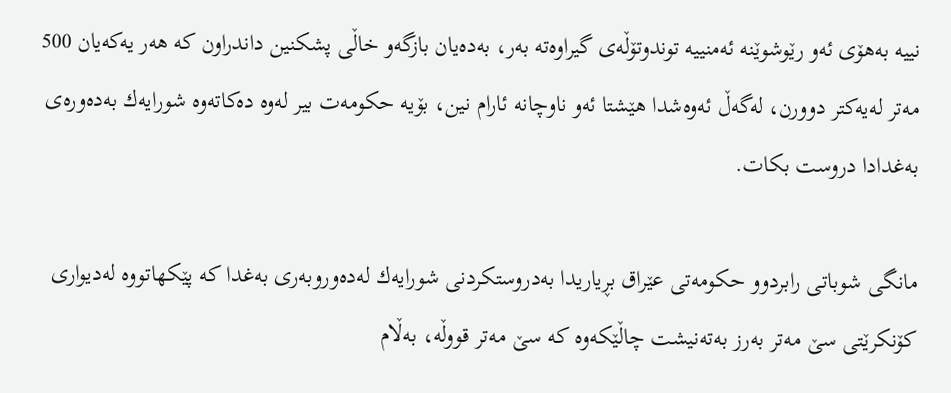نییە بەهۆی‌ ئەو رێوشوێنە ئەمنییە توندوتۆڵەی‌ گیراوەتە بەر، بەدەیان بازگەو خاڵی‌ پشكنین داندراون كە هەر یەكەیان 500 مەتر لەیەكتر دوورن، لەگەڵ ئەوەشدا هێشتا ئەو ناوچانە ئارام نین، بۆیە حكومەت بیر لەوە دەكاتەوە شورایەك بەدەورەی‌ بەغدادا دروست بكات.

مانگی‌ شوباتی‌ رابردوو حكومەتی‌ عێراق بڕیاریدا بەدروستكردنی‌ شورایەك لەدەوروبەری‌ بەغدا كە پێكهاتووە لەدیواری‌ كۆنكرێتی‌ سێ‌ مەتر بەرز بەتەنیشت چاڵێكەوە كە سێ‌ مەتر قووڵە، بەڵام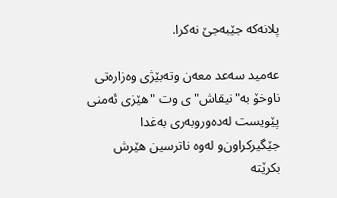پلانەكە جێبەجێ‌ نەكرا.

عەمید سەعد معەن وتەبێژی‌ وەزارەتی‌ ناوخۆ بە"نیقاش"ی‌ وت "هێزی‌ ئەمنی‌ پێویست لەدەوروبەری‌ بەغدا جێگیركراون‌و لەوە ناترسین هێرش بكرێتە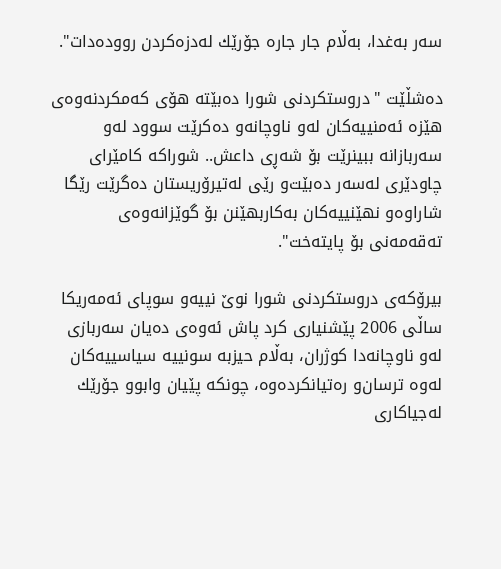سەر بەغدا، بەڵام جار جارە جۆرێك لەدزەكردن روودەدات".

دەشڵێت "دروستكردنی‌ شورا دەبێتە هۆی‌ كەمكردنەوەی‌ هێزە ئەمنییەكان لەو ناوچانەو دەكرێت سوود لەو سەربازانە ببینرێت بۆ شەڕی‌ داعش.. شوراكە كامێرای‌ چاودێری‌ لەسەر دەبێت‌و رێی‌ لەتیرۆریستان دەگرێت رێگا شاراوەو نهێنییەكان بەكاربهێنن بۆ گوێزانەوەی‌ تەقەمەنی‌ بۆ پایتەخت".

بیرۆكەی‌ دروستكردنی‌ شورا نوێ‌ نییەو سوپای‌ ئەمەریكا ساڵی‌ 2006 پێشنیاری‌ كرد پاش ئەوەی‌ دەیان سەربازی‌ لەو ناوچانەدا كوژران، بەڵام حیزبە سونییە سیاسییەكان لەوە ترسان‌و رەتیانكردەوە، چونكە پێیان وابوو جۆرێك لەجیاكاری‌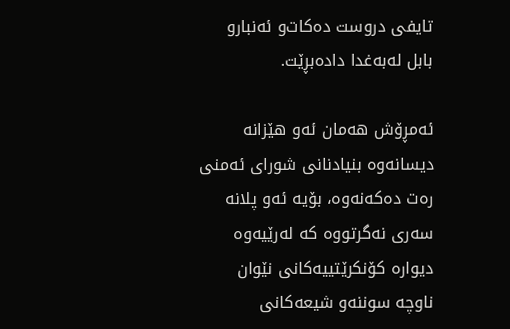تایفی‌ دروست دەكات‌و ئەنبارو بابل لەبەغدا دادەبڕێت.

ئەمڕۆش هەمان ئەو هێزانە دیسانەوە بنیادنانی‌ شورای‌ ئەمنی‌ رەت دەكەنەوە، بۆیە ئەو پلانە سەری‌ نەگرتووە كە لەرێیەوە دیوارە كۆنكرێتییەكانی‌ نێوان ناوچە سوننەو شیعەكانی‌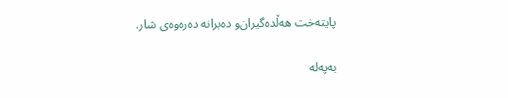پایتەخت هەڵدەگیران‌و دەبرانە دەرەوەی‌ شار.

بەپەلە